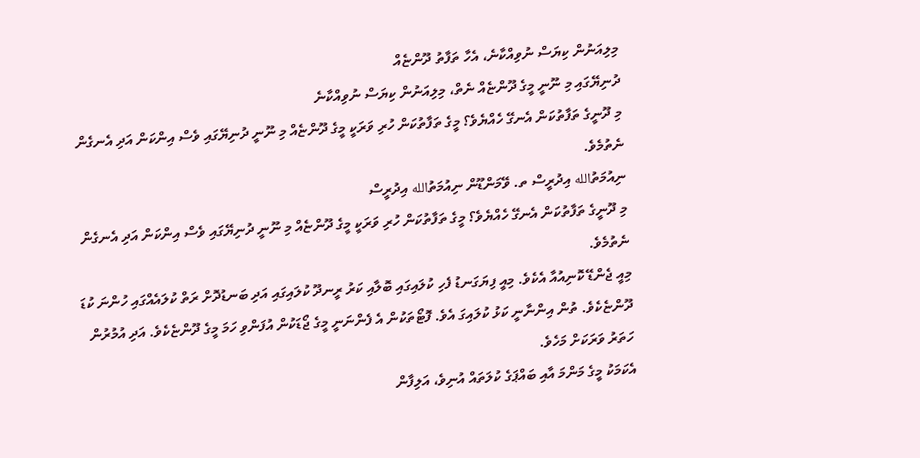މިލިއަނުން ކިޔަސް ނުވިއްކާނެ، އެހާ ތަފާތު ދޫންޏެއް
ދުނިޔޭގައި މި ނޫނީ މީގެ ދޫންޏެއް ނެތް، މިލިއަނުން ކިޔަސް ނުވިއްކާނެ
މި ދޫނީގެ ތަފާތުކަން އެނގޭ ހެއްޔެވެ؟ މީގެ ތަފާތުކަން ހުރި ވަރަކީ މީގެ ދޫންޏެއް މި ނޫނީ ދުނިޔޭގައި ވެސް އިންކަން އަދި އެނގެން ނެތުމެވެ.
ނިއުމަތުالله އިދުރީސް ތ. ވޭމަންޑޫން ނިއުމަތުالله އިދުރީސް
މި ދޫނީގެ ތަފާތުކަން އެނގޭ ހެއްޔެވެ؟ މީގެ ތަފާތުކަން ހުރި ވަރަކީ މީގެ ދޫންޏެއް މި ނޫނީ ދުނިޔޭގައި ވެސް އިންކަން އަދި އެނގެން ނެތުމެވެ.
މިއީ ޖެންޑޭ ކޮނިއުއާ އެކެވެ. މިއީ ފިޔަގަނޑު ފެހި ކުލައިގައި ބޮލާއި ކަރު ރީނދޫ ކުލައިގައި އަދި ބަނޑުދޮށް ރަތް ކުލައެއްގައި ހުންނަ ކުޑަ ދޫންޏެކެވެ. ތުން އިންނާނީ ކަޅު ކުލައިގަ އެވެ. ފޮޓޯތަކުން އެ ފެންނަނީ މީގެ ޖޯޑަކުން އުފަންވި ހަމަ މީގެ ދޫންޏެކެވެ. އަދި އުމުރުން ހަތަރު ވަރަކަށް މަހެވެ.
އެކަމަކު މީގެ މަންމަ އާއި ބައްޕަގެ ކުލަތައް އުނިވެ، އަލިފާން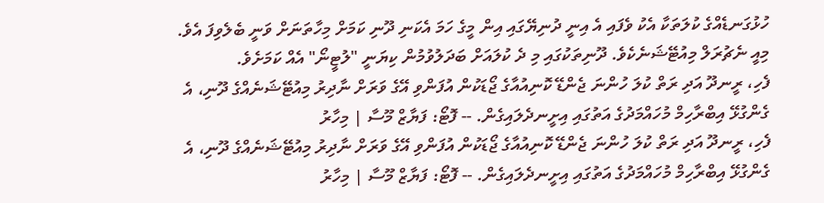ހުޅުގަނޑެއްގެ ކުލަތަކާ އެކު ވެފައި އެ އިނީ ދުނިޔޭގައި އިން މީގެ ހަމަ އެކަނި ދޫނި ކަމަށް މިހާތަނަށް ވަނީ ބެލެވިފަ އެވެ.
މިއީ ނެޗުރަލް މިއުޓޭޝަނެކެވެ. ދޫނިތަކުގައި މި ދެ ކުލައަށް ބަދަލުވުމުން ކިޔަނީ "ލުޓީނޯ" އެއް ކަމަށެވެ.
ފެހި، ރީނދޫ އަދި ރަތް ކުލަ ހުންނަ ޖެންޑޭ ކޮނިއުއާގެ ޖޯޑަކުން އުފަންވި އޭގެ ވަރަށް ނާދިރު މިއުޓޭޝަނެއްގެ ދޫނި، އެ ގެންގުޅޭ އިބްރާހިމް މުހައްމަދުގެ އަތުގައި އިށީނދެލައިގެން. -- ފޮޓޯ: ފަޔާޒް މޫސާ | މިހާރު
ފެހި، ރީނދޫ އަދި ރަތް ކުލަ ހުންނަ ޖެންޑޭ ކޮނިއުއާގެ ޖޯޑަކުން އުފަންވި އޭގެ ވަރަށް ނާދިރު މިއުޓޭޝަނެއްގެ ދޫނި، އެ ގެންގުޅޭ އިބްރާހިމް މުހައްމަދުގެ އަތުގައި އިށީނދެލައިގެން. -- ފޮޓޯ: ފަޔާޒް މޫސާ | މިހާރު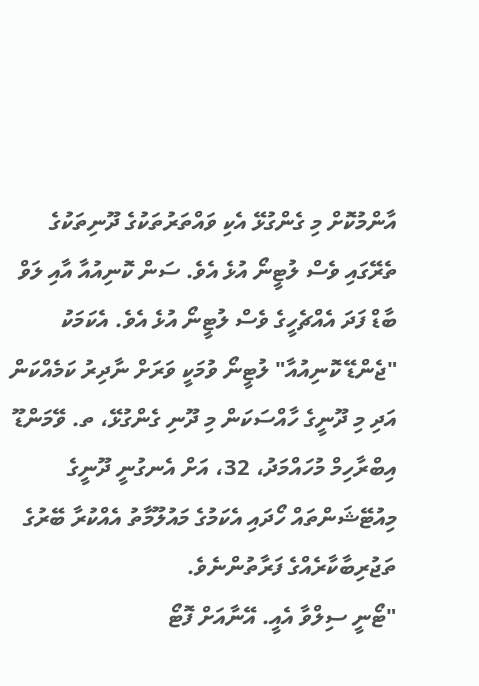އާންމުކޮށް މި ގެންގުޅޭ އެކި ވައްތަރުތަކުގެ ދޫނިތަކުގެ ތެރޭގައި ވެސް ލުޓީނޯ އުޅެ އެވެ. ސަން ކޮނިއުއާ އާއި ލަވް ބާޑް ފަދަ އެއްޗެހީގެ ވެސް ލުޓީނޯ އުޅެ އެވެ. އެކަމަކު "ޖެންޑޭ ކޮނިއުއާ" ލުޓީނޯ ވުމަކީ ވަރަށް ނާދިރު ކަމެއްކަން އަދި މި ދޫނީގެ ހާއްސަކަން މި ދޫނި ގެންގުޅޭ، ތ. ވޭމަންޑޫ އިބްރާހިމް މުހައްމަދު، 32، އަށް އެނގުނީ ދޫނީގެ މިއުޓޭޝަންތައް ހޯދައި އެކަމުގެ މައުލޫމާތު އެއްކުރާ ބޭރުގެ ތަޖުރިބާކާރެއްގެ ފަރާތުންނެވެ.
"ޓޯނީ ސިލްވާ އެއީ. އޭނާއަށް ފޮޓޯ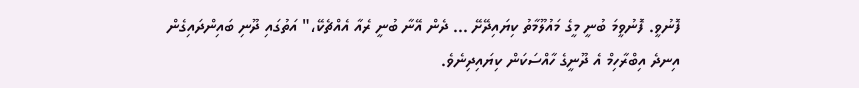ފޮނުވީ. ފޮނުވީމަ ބުނީ މީގެ މައުލޫމާތު ކިޔައިދޭށޭ ... ދެން އޭނާ ބުނީ ރެއާ އެއްޗެކޭ،" އަތުގައި ދޫނި ބައިންދައިގެން އިނދެ އިބްރާހިމް އެ ދޫނީގެ ހާއްސަކަން ކިޔައިދިނެވެ.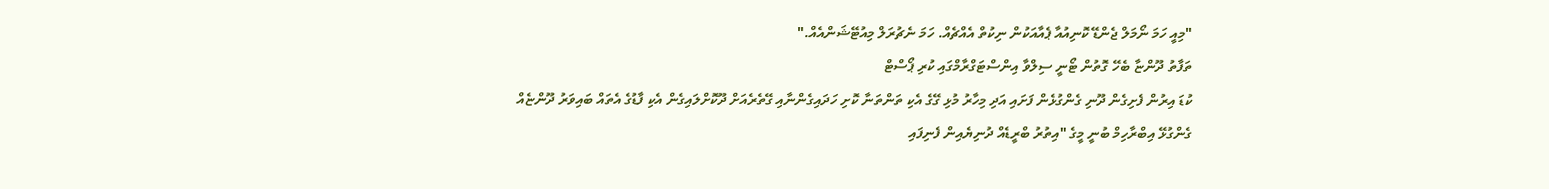"މިއީ ހަމަ ނޯމަލް ޖެންޑޭ ކޮނިއުއާ ޕެއާއަކުން ނިކުތް އެއްޗެއް. ހަމަ ނެޗުރަލް މިއުޓޭޝަންއެއް."
ތަފާތު ދޫންޏާ ބެހޭ ގޮތުން ޓޯނީ ސިލްވާ އިންސްޓަގްރާމްގައި ކުރި ޕޯސްޓް
ކުޑަ އިރުން ފެށިގެން ދޫނި ގެންގުޅެން ފަށައި އަދި މިހާރު މުޅި ގޭގެ އެކި ތަންތަނާ ކޮށި ހަދައިގެންނާއި ގޭތެރެއަށް ދޫކޮށްލައިގެން އެކި ފާޑުގެ އެތައް ބައިވަރު ދޫންޏެއް ގެންގުޅޭ އިބްރާހިމް ބުނީ މީގެ "އިތުރު ބްރީޑެއް ދުނިޔެއިން ފެނިފައި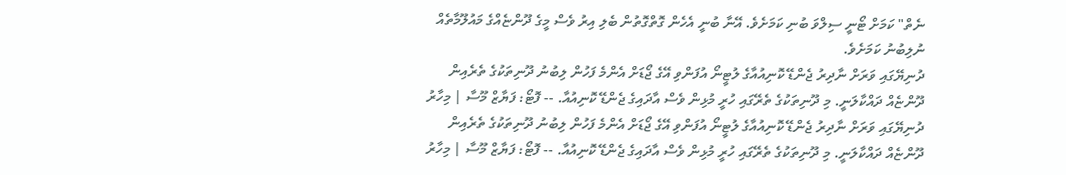ނެތް" ކަމަށް ޓޯނީ ސިލްވަ ބުނި ކަމަށެވެ. އޭނާ ބުނީ އެހެން ގޮތްގޮތުން ބެލި އިރު ވެސް މީގެ ދޫންޏެއްގެ މައުލޫމާތެއް ނުލިބުނު ކަމަށެވެ.
ދުނިޔޭގައި ވަރަށް ނާދިރު ޖެންޑޭ ކޮނިއުއާގެ ލުޓީނޯ އުފަންވި އޭގެ ޖޯޑަށް އެންމެ ފަހުން ލިބުނު ދޫނިތަކުގެ ތެރެއިން ދޫންޏެއް ދައްކާލަނީ. މި ދޫނިތަކުގެ ތެރޭގައި ހުރީ މުޅިން ވެސް އާދައިގެ ޖެންޑޭ ކޮނިއުއާ. -- ފޮޓޯ: ފަޔާޒް މޫސާ | މިހާރު
ދުނިޔޭގައި ވަރަށް ނާދިރު ޖެންޑޭ ކޮނިއުއާގެ ލުޓީނޯ އުފަންވި އޭގެ ޖޯޑަށް އެންމެ ފަހުން ލިބުނު ދޫނިތަކުގެ ތެރެއިން ދޫންޏެއް ދައްކާލަނީ. މި ދޫނިތަކުގެ ތެރޭގައި ހުރީ މުޅިން ވެސް އާދައިގެ ޖެންޑޭ ކޮނިއުއާ. -- ފޮޓޯ: ފަޔާޒް މޫސާ | މިހާރު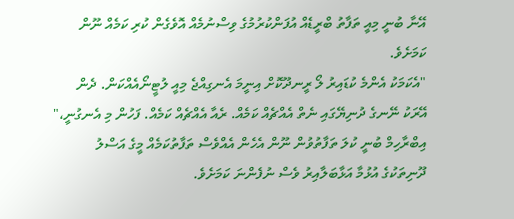އޭނާ ބުނީ މިއީ ތަފާތު ބްރީޑެއް އުފަންކުރުމުގެ ވިސްނުމެއް އޮވެގެން ކުރި ކަމެއް ނޫން ކަމަށެވެ.
"އެކަމަކު އެންމެ ކުޑައިރު ލޯ ރީނދޫކޮށް އިނީމަ އެނގިއްޖެ މިއީ ލުޓީނޯއެއްކަން. ދެން އޭރަކު ނޭނގެ ދުނިޔޭގައި ނެތް އެއްޗެއް ކަމެއް. ރެއާ އެއްޗެއް ކަމެއް. ފަހުން މި އެނގުނީ،" އިބްރާހިމް ބުނީ ކުލަ ތަފާތުވުން ނޫން އެހެން އެއްވެސް ތަފާތުކަމެއް މީގެ އަސްލު ދޫނިތަކުގެ އުޅުމާ އަޅާބަލާއިރު ވެސް ނުފެންނަ ކަމަށެވެ.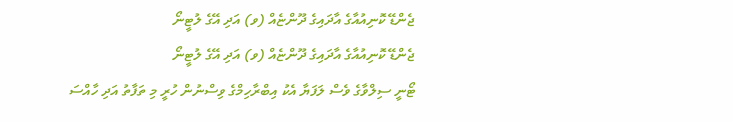ޖެންޑޭ ކޮނިއުއާގެ އާދައިގެ ދޫންޏެއް (ވ) އަދި އޭގެ ލުޓީނޯ
ޖެންޑޭ ކޮނިއުއާގެ އާދައިގެ ދޫންޏެއް (ވ) އަދި އޭގެ ލުޓީނޯ
ޓޯނީ ސިލްވާގެ ވެސް ލަފަޔާ އެކު އިބްރާހިމްގެ ވިސްނުން ހުރީ މި ތަފާތު އަދި ހާއްސަ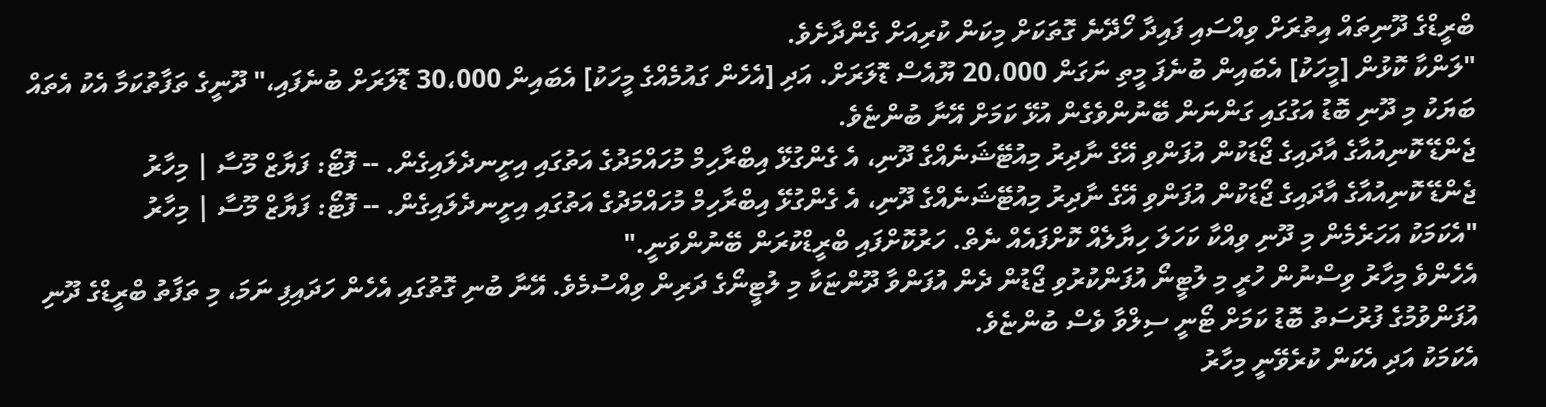ބްރީޑްގެ ދޫނިތައް އިތުރަށް ވިއްސައި ފައިދާ ހޯދޭނެ ގޮތަކަށް މިކަން ކުރިއަށް ގެންދާށެވެ.
"ލަންކާ ކޮޅުން [މީހަކު] އެބައިން ބުނެފަ މީތި ނަގަން 20،000 ޔޫއެސް ޑޮލަރަށް. އަދި [އެހެން ގައުމެއްގެ މީހަކު] އެބައިން 30،000 ޑޮލަރަށް ބުނެފައި،" ދޫނީގެ ތަފާތުކަމާ އެކު އެތައް ބަޔަކު މި ދޫނި ބޮޑު އަގުގައި ގަންނަން ބޭނުންވެގެން އުޅޭ ކަމަށް އޭނާ ބުންޏެވެ.
ޖެންޑޭ ކޮނިއުއާގެ އާދައިގެ ޖޯޑަކުން އުފަންވި އޭގެ ނާދިރު މިއުޓޭޝަނެއްގެ ދޫނި، އެ ގެންގުޅޭ އިބްރާހިމް މުހައްމަދުގެ އަތުގައި އިށީނދެލައިގެން. -- ފޮޓޯ: ފަޔާޒް މޫސާ | މިހާރު
ޖެންޑޭ ކޮނިއުއާގެ އާދައިގެ ޖޯޑަކުން އުފަންވި އޭގެ ނާދިރު މިއުޓޭޝަނެއްގެ ދޫނި، އެ ގެންގުޅޭ އިބްރާހިމް މުހައްމަދުގެ އަތުގައި އިށީނދެލައިގެން. -- ފޮޓޯ: ފަޔާޒް މޫސާ | މިހާރު
"އެކަމަކު އަހަރެމެން މި ދޫނި ވިއްކާ ކަހަލަ ހިޔާލެއް ކޮށްފައެއް ނެތް. ހަރުކޮށްފައި ބްރީޑްކުރަން ބޭނުންވަނީ."
އެހެންވެ މިހާރު ވިސްނުން ހުރީ މި ލުޓީނޯ އުފަންކުރުވި ޖޯޑުން ދެން އުފަންވާ ދޫންޏަކާ މި ލުޓީނޯގެ ދަރިން ވިއްސުމެވެ. އޭނާ ބުނި ގޮތުގައި އެހެން ހަދައިފި ނަމަ، މި ތަފާތު ބްރީޑްގެ ދޫނި އުފަންވުމުގެ ފުރުސަތު ބޮޑު ކަމަށް ޓޯނީ ސިލްވާ ވެސް ބުންޏެވެ.
އެކަމަކު އަދި އެކަން ކުރެވޭނީ މިހާރު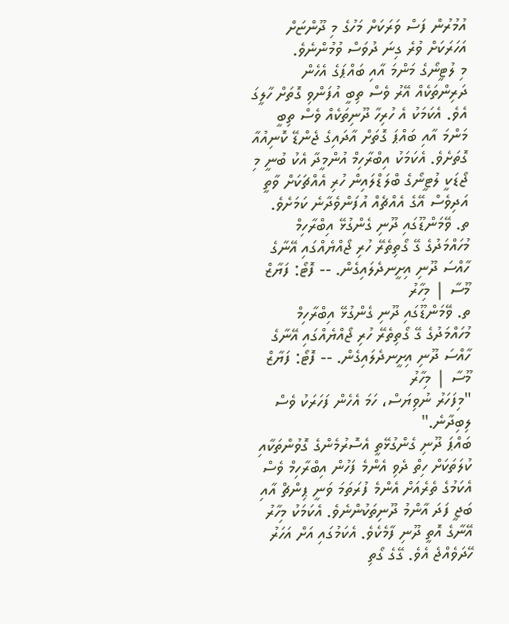އުމުރުން ފަސް ވަރަކަށް މަހުގެ މި ދޫންޏަށް އަހަރަކަށް ވުރެ ގިނަ ދުވަސް ވުމުންނެވެ.
މި ލުޓީނޯގެ މަންމަ އާއި ބައްޕަގެ އެހެން ދަރިންތަކެއް އޭރު ވެސް ތިބީ އުފަންވި ގޮތަށް ހާލީގަ އެވެ. އެކަމަކު އެ ހުރިހާ ދޫނިތަކެއް ވެސް ތިބީ މަންމަ އާއި ބައްޕަ ގޮތަށް އާދައިގެ ޖެންޑޭ ކޮނިއުއާ ގޮތަށެވެ. އެކަމަކު އިބްރާހިމް އުންމީދާ އެކު ބުނީ މި ޖޯޑަކީ ލުޓީނޯގެ ބްލަޑްލައިން ހުރި އެއްޗަކަށް ވާތީ އަދިވެސް އޭގެ އެއްޗެއް އުފަންވެދާނެ ކަމަށެވެ.
ތ. ވޭމަންޑޫގައި ދޫނި ގެންގުޅޭ އިބްރާހިމް މުހައްމަދުގެ ގޭ ގޯތިތެރޭ ހުރި ޖޯއްޔެއްގައި އޭނާގެ ހާއްސަ ދޫނި އިށީނދެލައިގެން. -- ފޮޓޯ: ފަޔާޒް މޫސާ | މިހާރު
ތ. ވޭމަންޑޫގައި ދޫނި ގެންގުޅޭ އިބްރާހިމް މުހައްމަދުގެ ގޭ ގޯތިތެރޭ ހުރި ޖޯއްޔެއްގައި އޭނާގެ ހާއްސަ ދޫނި އިށީނދެލައިގެން. -- ފޮޓޯ: ފަޔާޒް މޫސާ | މިހާރު
"މިފަހަރު ނުވިޔަސް، ހަމަ އެހެން ފަހަރަކު ވެސް ލިބިދާނެ."
ބައްޕަ ދޫނި ގެންގުޅޭތީ އެސޮރުމެންގެ ގޮވުންތަކާއި ކުލަތަކަށް ހިތް ދެވި އެންމެ ފަހުން އިބްރާހިމް ވެސް އެކަމުގެ ތެރެއަށް އެންމެ ފުރަތަމަ ވަނީ ޕިންޗް އާއި ބަޖީ ފަދަ އާންމު ދޫނިތަކުންނެވެ. އެކަމަކު މިހާރު އޭނާގެ އޮތީ ދޫނި ފާމެކެވެ. އެކަމުގައި އަށް އަހަރު ހޭދަވެއްޖެ އެވެ. ގޭގެ ގޯތި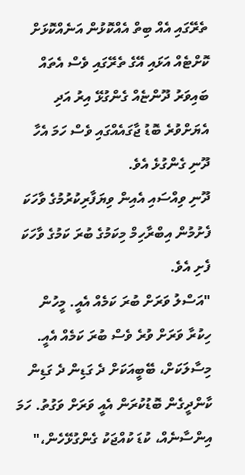ތެރޭގައި އެއް ބިތް އެއްކޮޅުން އަނެއްކޮޅަށް ކޮށްޓެއް އަޅައި އޭގެ ތެރޭގައި ވެސް އެތައް ބައިވަރު ދޫންޏެއް ގެންގުޅޭ އިރު އަދި އެޔަށްވުރެ ބޮޑު ޖާގައެއްގައި ވެސް ހަމަ އެހާ ދޫނި ގެންގުޅެ އެވެ.
ދޫނި ވިއްސައި އެއިން ވިޔަފާރިކުރުމުގެ ވާހަކަ ފެށުމުން އިބްރާހިމް މިކަމުގެ ބުރަ ކަމުގެ ވާހަކަ ފެށި އެވެ.
"އަސްލު ވަރަށް ބުރަ ކަމެއް އެއީ. މީހުން ހިކުރާ ވަރަށް ވުރެ ވެސް ބުރަ ކަމެއް އެއީ. މިސާލަކަށް، ބޭބީއަކަށް ދެ ގަޑިން ދެ ގަޑިން ކާންދީގެން ބޮޑުކުރަން އެއީ ވަރަށް ވަގުތު. ހަމަ އިންސާނެއް، ކުޑަ ކުއްޖަކު ގެންގުޅޭހެން،"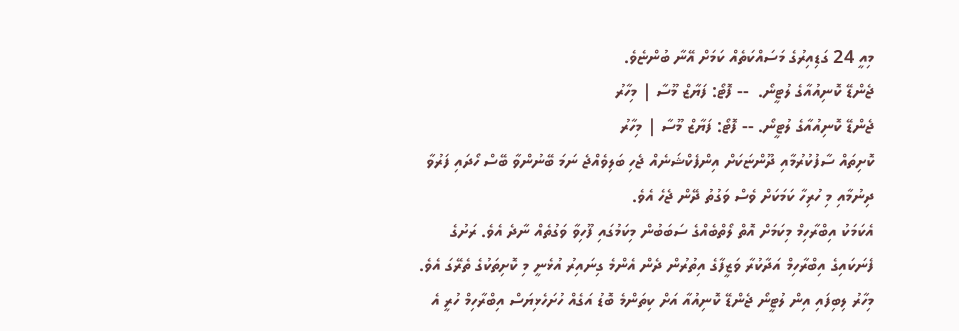މިއީ 24 ގަޑިއިރުގެ މަސައްކަތެއް ކަމަށް އޭނާ ބުންޏެވެ.
ޖެންޑޭ ކޮނިއުއާގެ ލުޓީނޯ.  -- ފޮޓޯ: ފަޔާޒް މޫސާ | މިހާރު
ޖެންޑޭ ކޮނިއުއާގެ ލުޓީނޯ. -- ފޮޓޯ: ފަޔާޒް މޫސާ | މިހާރު
ކޮށިތައް ސާފުކުރުމާއި ދޫންޏަކަށް އިންފެކްޝަނެއް ޖެހި ބަލިވެއްޖެ ނަމަ ބޭނުންވާ ބޭސް ހޯދައި ފަރުވާ ދިނުމާއި މި ހުރިހާ ކަމަކަށް ވެސް ވަގުތު ދޭން ޖެހެ އެވެ.
އެކަމަކު އިބްރާހިމް މިކަމަށް އޮތް ލޯތްބެއްގެ ސަބަބުން މިކަމުގައި ފޫހިވާ ވަގުތެއް ނާދެ އެވެ. ރަށުގެ ފެނަކައިގެ އިބްރާހިމް އަދާކުރާ ވަޒީފާގެ އިތުރުން ދެން އެންމެ ގިނައިރު އުޅެނީ މި ކޮށިތަކުގެ ތެރޭގަ އެވެ.
މިހާރު ލިބިފައި އިން ލުޓީނޯ ޖެންޑޭ ކޮނިއުއާ އަށް ކިތަންމެ ބޮޑު އަގެއް ހުށަހެޅިޔަސް އިބްރާހިމް ހުރީ އެ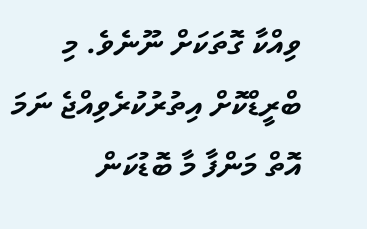ވިއްކާ ގޮތަކަށް ނޫނެވެ. މި ބްރީޑްކޮށް އިތުރުކުރެވިއްޖެ ނަމަ އޮތް މަންފާ މާ ބޮޑުކަން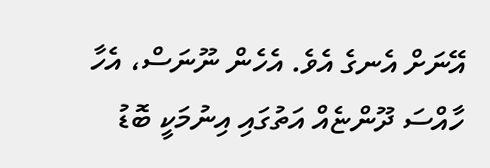އޭނަށް އެނގެ އެވެ. އެހެން ނޫނަސް، އެހާ ހާއްސަ ދޫންޏެއް އަތުގައި އިނުމަކީ ބޮޑު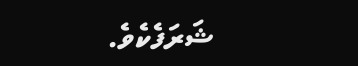ޝަރަފެކެވެ.